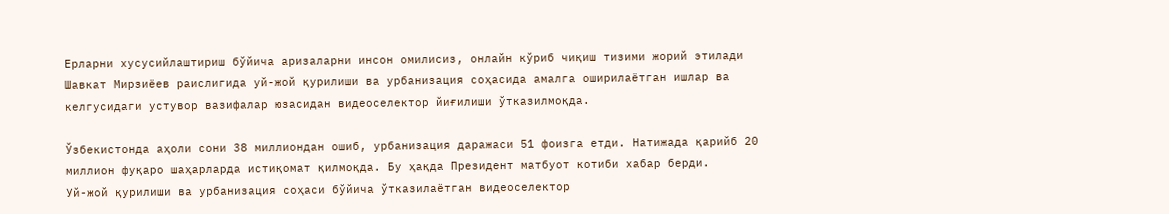Ерларни хусусийлаштириш бўйича аризаларни инсон омилисиз, онлайн кўриб чиқиш тизими жорий этилади
Шавкат Мирзиёев раислигида уй-жой қурилиши ва урбанизация соҳасида амалга оширилаётган ишлар ва келгусидаги устувор вазифалар юзасидан видеоселектор йиғилиши ўтказилмоқда.

Ўзбекистонда аҳоли сони 38 миллиондан ошиб, урбанизация даражаси 51 фоизга етди. Натижада қарийб 20 миллион фуқаро шаҳарларда истиқомат қилмоқда. Бу ҳақда Президент матбуот котиби хабар берди.
Уй-жой қурилиши ва урбанизация соҳаси бўйича ўтказилаётган видеоселектор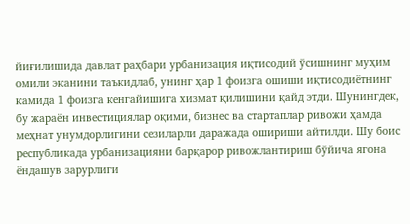йиғилишида давлат раҳбари урбанизация иқтисодий ўсишнинг муҳим омили эканини таъкидлаб, унинг ҳар 1 фоизга ошиши иқтисодиётнинг камида 1 фоизга кенгайишига хизмат қилишини қайд этди. Шунингдек, бу жараён инвестициялар оқими, бизнес ва стартаплар ривожи ҳамда меҳнат унумдорлигини сезиларли даражада ошириши айтилди. Шу боис республикада урбанизацияни барқарор ривожлантириш бўйича ягона ёндашув зарурлиги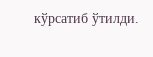кўрсатиб ўтилди.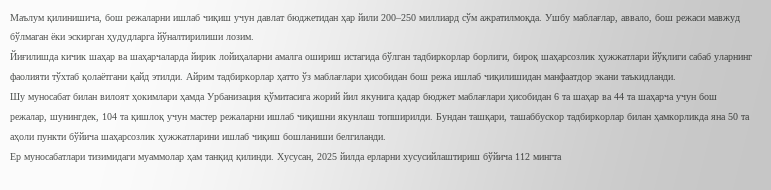Маълум қилинишича, бош режаларни ишлаб чиқиш учун давлат бюджетидан ҳар йили 200–250 миллиард сўм ажратилмоқда. Ушбу маблағлар, аввало, бош режаси мавжуд бўлмаган ёки эскирган ҳудудларга йўналтирилиши лозим.
Йиғилишда кичик шаҳар ва шаҳарчаларда йирик лойиҳаларни амалга ошириш истагида бўлган тадбиркорлар борлиги, бироқ шаҳарсозлик ҳужжатлари йўқлиги сабаб уларнинг фаолияти тўхтаб қолаётгани қайд этилди. Айрим тадбиркорлар ҳатто ўз маблағлари ҳисобидан бош режа ишлаб чиқилишидан манфаатдор экани таъкидланди.
Шу муносабат билан вилоят ҳокимлари ҳамда Урбанизация қўмитасига жорий йил якунига қадар бюджет маблағлари ҳисобидан 6 та шаҳар ва 44 та шаҳарча учун бош режалар, шунингдек, 104 та қишлоқ учун мастер режаларни ишлаб чиқишни якунлаш топширилди. Бундан ташқари, ташаббускор тадбиркорлар билан ҳамкорликда яна 50 та аҳоли пункти бўйича шаҳарсозлик ҳужжатларини ишлаб чиқиш бошланиши белгиланди.
Ер муносабатлари тизимидаги муаммолар ҳам танқид қилинди. Хусусан, 2025 йилда ерларни хусусийлаштириш бўйича 112 мингта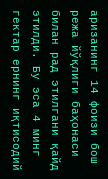аризанинг 14 фоизи бош режа йўқлиги баҳонаси билан рад этилгани қайд этилди. Бу эса 4 минг гектар ернинг иқтисодий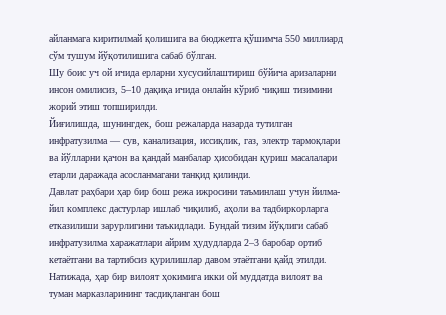айланмага киритилмай қолишига ва бюджетга қўшимча 550 миллиард сўм тушум йўқотилишига сабаб бўлган.
Шу боис уч ой ичида ерларни хусусийлаштириш бўйича аризаларни инсон омилисиз, 5–10 дақиқа ичида онлайн кўриб чиқиш тизимини жорий этиш топширилди.
Йиғилишда, шунингдек, бош режаларда назарда тутилган инфратузилма — сув, канализация, иссиқлик, газ, электр тармоқлари ва йўлларни қачон ва қандай манбалар ҳисобидан қуриш масалалари етарли даражада асосланмагани танқид қилинди.
Давлат раҳбари ҳар бир бош режа ижросини таъминлаш учун йилма-йил комплекс дастурлар ишлаб чиқилиб, аҳоли ва тадбиркорларга етказилиши зарурлигини таъкидлади. Бундай тизим йўқлиги сабаб инфратузилма харажатлари айрим ҳудудларда 2–3 баробар ортиб кетаётгани ва тартибсиз қурилишлар давом этаётгани қайд этилди.
Натижада, ҳар бир вилоят ҳокимига икки ой муддатда вилоят ва туман марказларининг тасдиқланган бош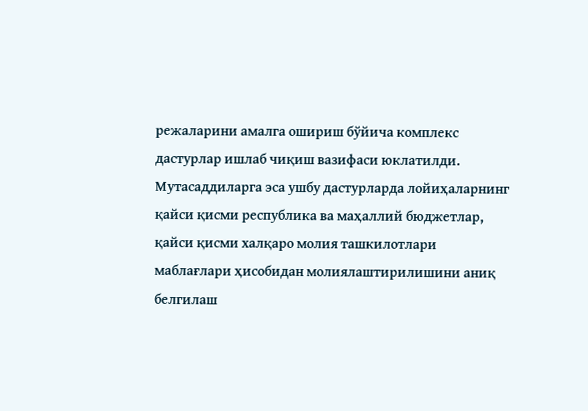режаларини амалга ошириш бўйича комплекс дастурлар ишлаб чиқиш вазифаси юклатилди. Мутасаддиларга эса ушбу дастурларда лойиҳаларнинг қайси қисми республика ва маҳаллий бюджетлар, қайси қисми халқаро молия ташкилотлари маблағлари ҳисобидан молиялаштирилишини аниқ белгилаш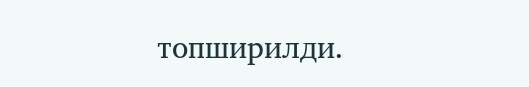топширилди.